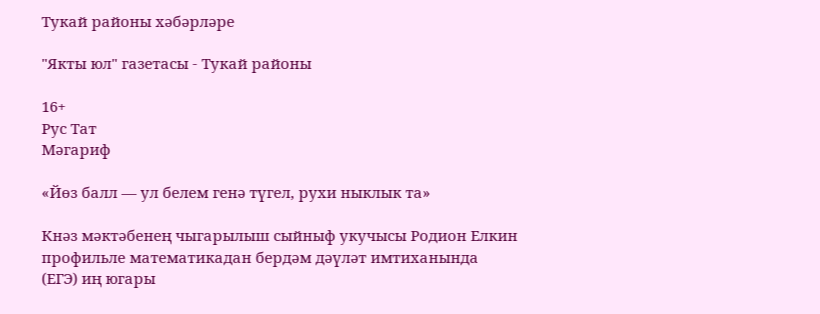Тукай районы хәбәрләре

"Якты юл" газетасы - Тукай районы

16+
Рус Тат
Мәгариф

«Йөз балл — ул белем генә түгел, рухи ныклык та»

Кнәз мәктәбенең чыгарылыш сыйныф укучысы Родион Елкин профильле математикадан бердәм дәүләт имтиханында (ЕГЭ) иң югары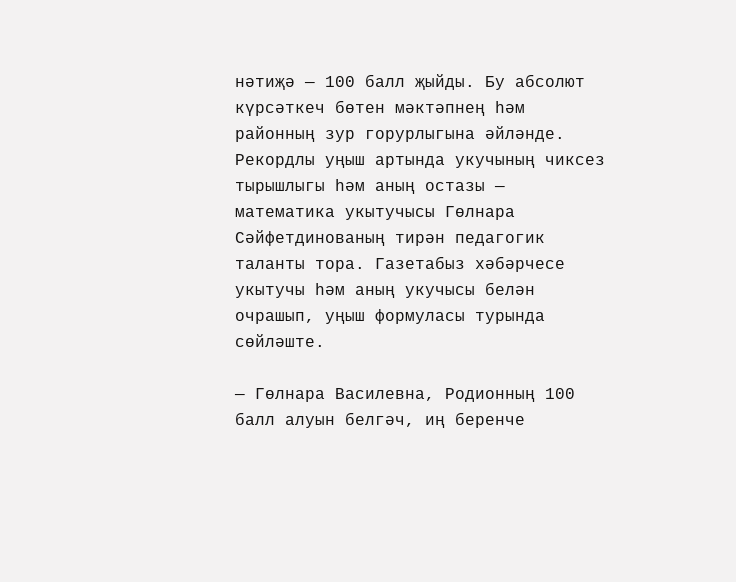нәтиҗә — 100 балл җыйды. Бу абсолют күрсәткеч бөтен мәктәпнең һәм районның зур горурлыгына әйләнде. Рекордлы уңыш артында укучының чиксез тырышлыгы һәм аның остазы — математика укытучысы Гөлнара Сәйфетдинованың тирән педагогик таланты тора. Газетабыз хәбәрчесе укытучы һәм аның укучысы белән очрашып, уңыш формуласы турында сөйләште.

— Гөлнара Василевна, Родионның 100 балл алуын белгәч, иң беренче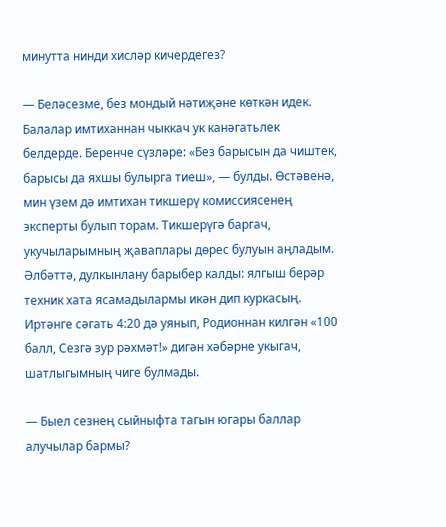минутта нинди хисләр кичердегез?

— Беләсезме, без мондый нәтиҗәне көткән идек. Балалар имтиханнан чыккач ук канәгатьлек белдерде. Беренче сүзләре: «Без барысын да чиштек, барысы да яхшы булырга тиеш», — булды. Өстәвенә, мин үзем дә имтихан тикшерү комиссиясенең эксперты булып торам. Тикшерүгә баргач, укучыларымның җаваплары дөрес булуын аңладым. Әлбәттә, дулкынлану барыбер калды: ялгыш берәр техник хата ясамадылармы икән дип куркасың. Иртәнге сәгать 4:20 дә уянып, Родионнан килгән «100 балл, Сезгә зур рәхмәт!» дигән хәбәрне укыгач, шатлыгымның чиге булмады.

— Быел сезнең сыйныфта тагын югары баллар алучылар бармы?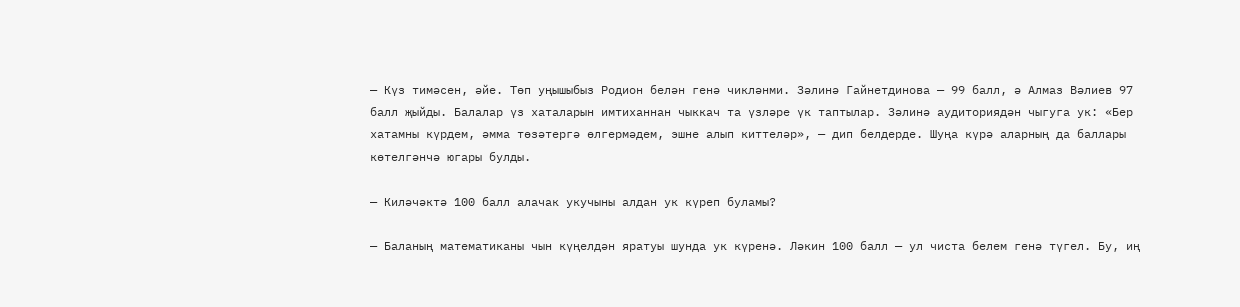— Күз тимәсен, әйе. Төп уңышыбыз Родион белән генә чикләнми. Зәлинә Гайнетдинова — 99 балл, ә Алмаз Вәлиев 97 балл җыйды. Балалар үз хаталарын имтиханнан чыккач та үзләре үк таптылар. Зәлинә аудиториядән чыгуга ук: «Бер хатамны күрдем, әмма төзәтергә өлгермәдем, эшне алып киттеләр», — дип белдерде. Шуңа күрә аларның да баллары көтелгәнчә югары булды.

— Киләчәктә 100 балл алачак укучыны алдан ук күреп буламы?

— Баланың математиканы чын күңелдән яратуы шунда ук күренә. Ләкин 100 балл — ул чиста белем генә түгел. Бу, иң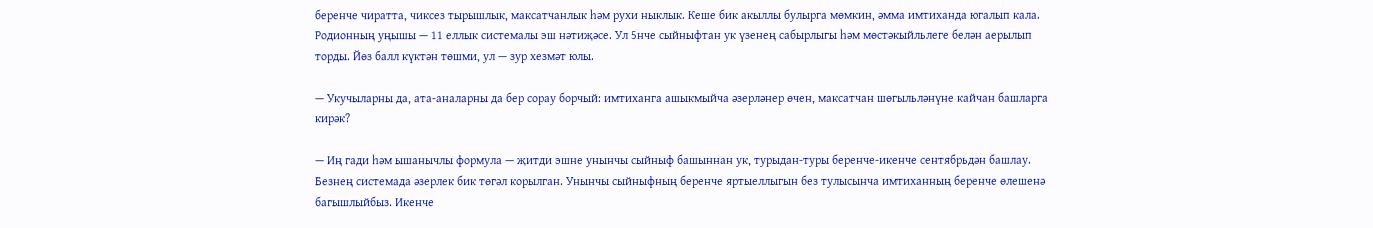беренче чиратта, чиксез тырышлык, максатчанлык һәм рухи ныклык. Кеше бик акыллы булырга мөмкин, әмма имтиханда югалып кала. Родионның уңышы — 11 еллык системалы эш нәтиҗәсе. Ул 5нче сыйныфтан ук үзенең сабырлыгы һәм мөстәкыйльлеге белән аерылып торды. Йөз балл күктән төшми, ул — зур хезмәт юлы.

— Укучыларны да, ата-аналарны да бер сорау борчый: имтиханга ашыкмыйча әзерләнер өчен, максатчан шөгыльләнүне кайчан башларга кирәк?

— Иң гади һәм ышанычлы формула — җитди эшне унынчы сыйныф башыннан ук, турыдан-туры беренче-икенче сентябрьдән башлау. Безнең системада әзерлек бик төгәл корылган. Унынчы сыйныфның беренче яртыеллыгын без тулысынча имтиханның беренче өлешенә багышлыйбыз. Икенче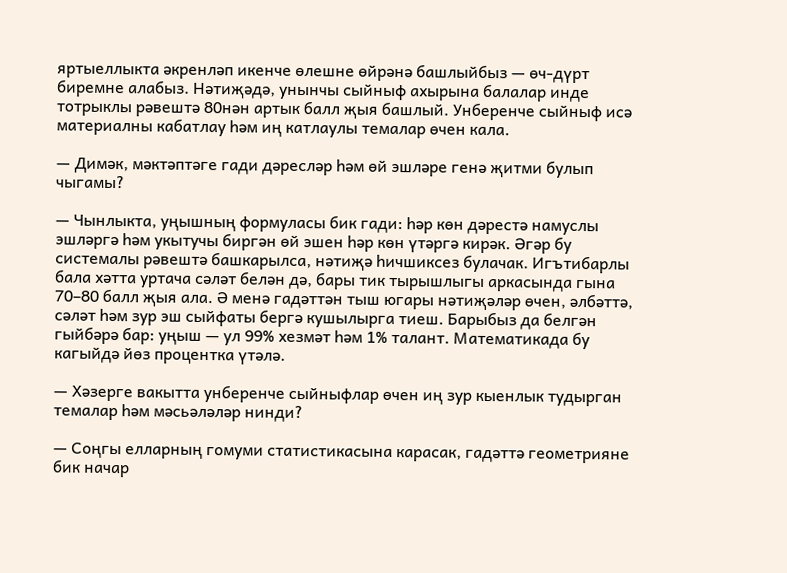яртыеллыкта әкренләп икенче өлешне өйрәнә башлыйбыз — өч-дүрт биремне алабыз. Нәтиҗәдә, унынчы сыйныф ахырына балалар инде тотрыклы рәвештә 80нән артык балл җыя башлый. Унберенче сыйныф исә материалны кабатлау һәм иң катлаулы темалар өчен кала.

— Димәк, мәктәптәге гади дәресләр һәм өй эшләре генә җитми булып чыгамы?

— Чынлыкта, уңышның формуласы бик гади: һәр көн дәрестә намуслы эшләргә һәм укытучы биргән өй эшен һәр көн үтәргә кирәк. Әгәр бу системалы рәвештә башкарылса, нәтиҗә һичшиксез булачак. Игътибарлы бала хәтта уртача сәләт белән дә, бары тик тырышлыгы аркасында гына 70–80 балл җыя ала. Ә менә гадәттән тыш югары нәтиҗәләр өчен, әлбәттә, сәләт һәм зур эш сыйфаты бергә кушылырга тиеш. Барыбыз да белгән гыйбәрә бар: уңыш — ул 99% хезмәт һәм 1% талант. Математикада бу кагыйдә йөз процентка үтәлә.

— Хәзерге вакытта унберенче сыйныфлар өчен иң зур кыенлык тудырган темалар һәм мәсьәләләр нинди?

— Соңгы елларның гомуми статистикасына карасак, гадәттә геометрияне бик начар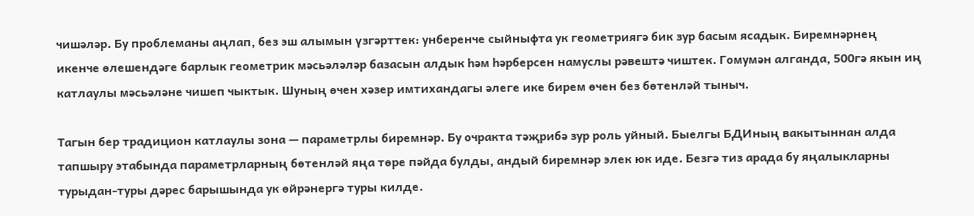чишәләр. Бу проблеманы аңлап, без эш алымын үзгәрттек: унберенче сыйныфта ук геометриягә бик зур басым ясадык. Биремнәрнең икенче өлешендәге барлык геометрик мәсьәләләр базасын алдык һәм һәрберсен намуслы рәвештә чиштек. Гомумән алганда, 500гә якын иң катлаулы мәсьәләне чишеп чыктык. Шуның өчен хәзер имтихандагы әлеге ике бирем өчен без бөтенләй тыныч.

Тагын бер традицион катлаулы зона — параметрлы биремнәр. Бу очракта тәҗрибә зур роль уйный. Быелгы БДИның вакытыннан алда тапшыру этабында параметрларның бөтенләй яңа төре пәйда булды, андый биремнәр элек юк иде. Безгә тиз арада бу яңалыкларны турыдан-туры дәрес барышында ук өйрәнергә туры килде.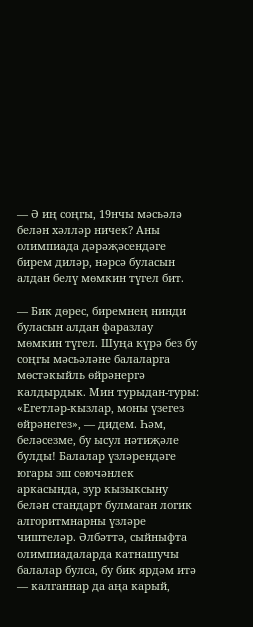— Ә иң соңгы, 19нчы мәсьәлә белән хәлләр ничек? Аны олимпиада дәрәҗәсендәге бирем диләр, нәрсә буласын алдан белү мөмкин түгел бит.

— Бик дөрес, биремнең нинди буласын алдан фаразлау мөмкин түгел. Шуңа күрә без бу соңгы мәсьәләне балаларга мөстәкыйль өйрәнергә калдырдык. Мин турыдан-туры: «Егетләр-кызлар, моны үзегез өйрәнегез», — дидем. Һәм, беләсезме, бу ысул нәтиҗәле булды! Балалар үзләрендәге югары эш сөючәнлек аркасында, зур кызыксыну белән стандарт булмаган логик алгоритмнарны үзләре чиштеләр. Әлбәттә, сыйныфта олимпиадаларда катнашучы балалар булса, бу бик ярдәм итә — калганнар да аңа карый,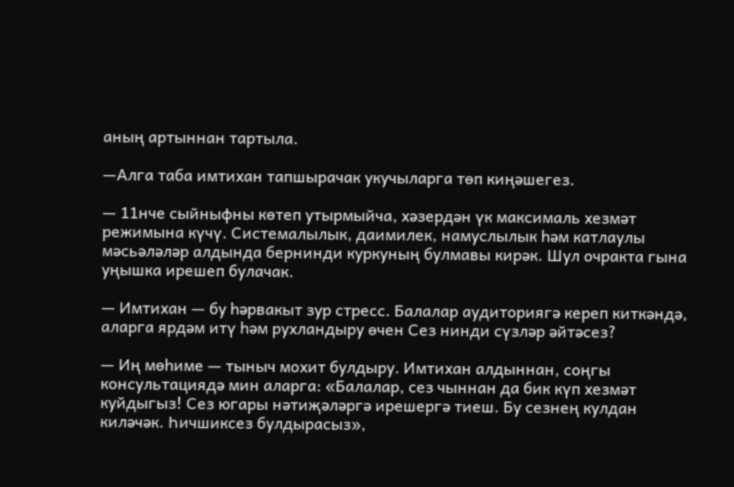аның артыннан тартыла.

—Алга таба имтихан тапшырачак укучыларга төп киңәшегез.

— 11нче сыйныфны көтеп утырмыйча, хәзердән үк максималь хезмәт режимына күчү. Системалылык, даимилек, намуслылык һәм катлаулы мәсьәләләр алдында бернинди куркуның булмавы кирәк. Шул очракта гына уңышка ирешеп булачак.

— Имтихан — бу һәрвакыт зур стресс. Балалар аудиториягә кереп киткәндә, аларга ярдәм итү һәм рухландыру өчен Сез нинди сүзләр әйтәсез?

— Иң мөһиме — тыныч мохит булдыру. Имтихан алдыннан, соңгы консультациядә мин аларга: «Балалар, сез чыннан да бик күп хезмәт куйдыгыз! Сез югары нәтиҗәләргә ирешергә тиеш. Бу сезнең кулдан киләчәк. Һичшиксез булдырасыз»,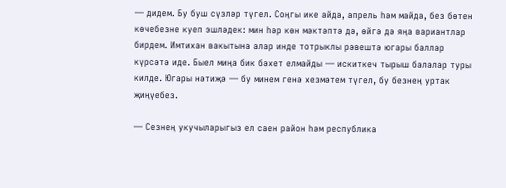— дидем. Бу буш сүзләр түгел. Соңгы ике айда, апрель һәм майда, без бөтен көчебезне куеп эшләдек: мин һәр көн мәктәптә дә, өйгә дә яңа вариантлар бирдем. Имтихан вакытына алар инде тотрыклы рәвештә югары баллар күрсәтә иде. Быел миңа бик бәхет елмайды — искиткеч тырыш балалар туры килде. Югары нәтиҗә — бу минем генә хезмәтем түгел, бу безнең уртак җиңүебез.

— Сезнең укучыларыгыз ел саен район һәм республика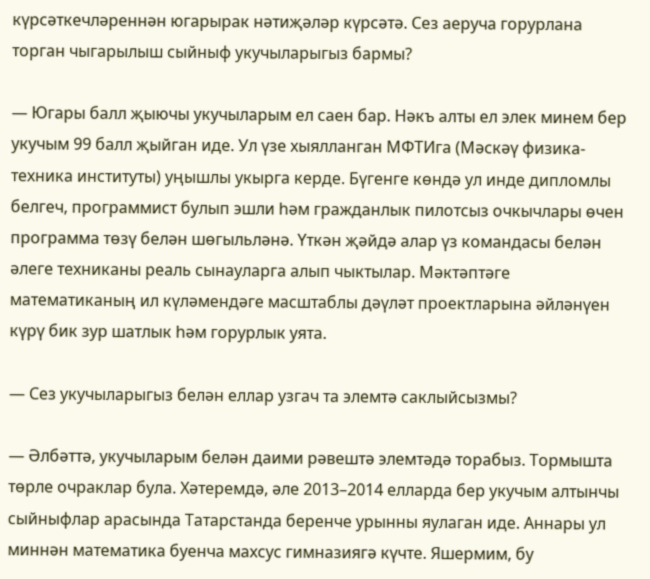күрсәткечләреннән югарырак нәтиҗәләр күрсәтә. Сез аеруча горурлана торган чыгарылыш сыйныф укучыларыгыз бармы?

— Югары балл җыючы укучыларым ел саен бар. Нәкъ алты ел элек минем бер укучым 99 балл җыйган иде. Ул үзе хыялланган МФТИга (Мәскәү физика-техника институты) уңышлы укырга керде. Бүгенге көндә ул инде дипломлы белгеч, программист булып эшли һәм гражданлык пилотсыз очкычлары өчен программа төзү белән шөгыльләнә. Үткән җәйдә алар үз командасы белән әлеге техниканы реаль сынауларга алып чыктылар. Мәктәптәге математиканың ил күләмендәге масштаблы дәүләт проектларына әйләнүен күрү бик зур шатлык һәм горурлык уята.

— Сез укучыларыгыз белән еллар узгач та элемтә саклыйсызмы?

— Әлбәттә, укучыларым белән даими рәвештә элемтәдә торабыз. Тормышта төрле очраклар була. Хәтеремдә, әле 2013–2014 елларда бер укучым алтынчы сыйныфлар арасында Татарстанда беренче урынны яулаган иде. Аннары ул миннән математика буенча махсус гимназиягә күчте. Яшермим, бу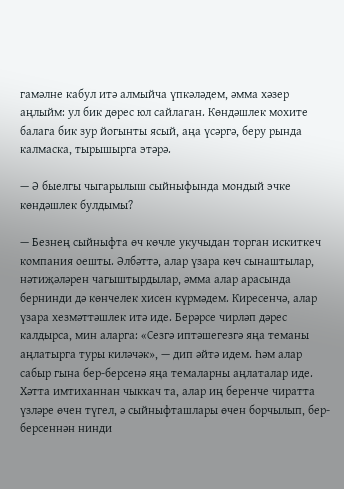гамәлне кабул итә алмыйча үпкәләдем, әмма хәзер аңлыйм: ул бик дөрес юл сайлаган. Көндәшлек мохите балага бик зур йогынты ясый, аңа үсәргә, беру рында калмаска, тырышырга этәрә.

— Ә быелгы чыгарылыш сыйныфында мондый эчке көндәшлек булдымы?

— Безнең сыйныфта өч көчле укучыдан торган искиткеч компания оешты. Әлбәттә, алар үзара көч сынаштылар, нәтиҗәләрен чагыштырдылар, әмма алар арасында бернинди дә көнчелек хисен күрмәдем. Киресенчә, алар үзара хезмәттәшлек итә иде. Берәрсе чирләп дәрес калдырса, мин аларга: «Сезгә иптәшегезгә яңа теманы аңлатырга туры киләчәк», — дип әйтә идем. Һәм алар сабыр гына бер-берсенә яңа темаларны аңлаталар иде. Хәтта имтиханнан чыккач та, алар иң беренче чиратта үзләре өчен түгел, ә сыйныфташлары өчен борчылып, бер-берсеннән нинди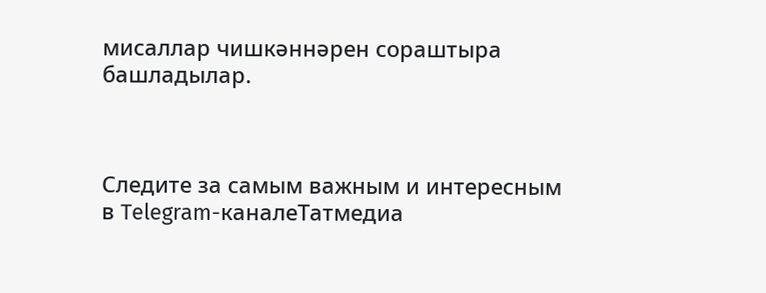мисаллар чишкәннәрен сораштыра башладылар.



Следите за самым важным и интересным в Telegram-каналеТатмедиа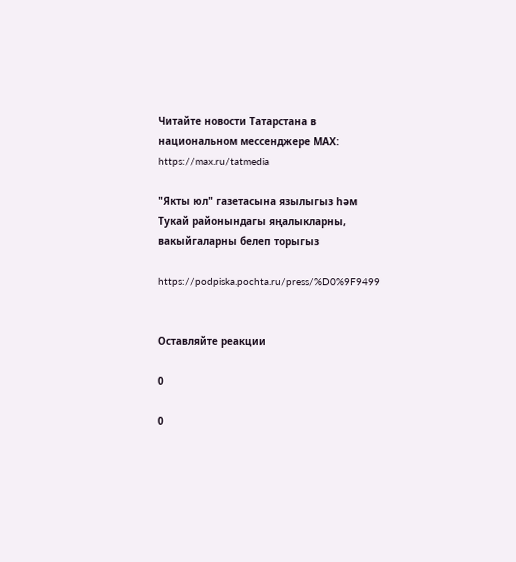Читайте новости Татарстана в национальном мессенджере MАХ: https://max.ru/tatmedia

"Якты юл" газетасына язылыгыз һәм Тукай районындагы яңалыкларны, вакыйгаларны белеп торыгыз

https://podpiska.pochta.ru/press/%D0%9F9499


Оставляйте реакции

0

0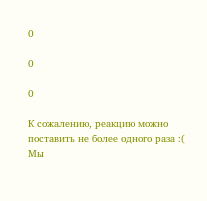0

0

0

К сожалению, реакцию можно поставить не более одного раза :(
Мы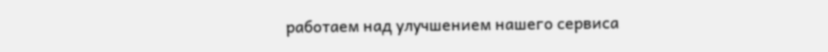работаем над улучшением нашего сервиса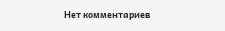Нет комментариев